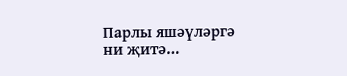Парлы яшәүләргә ни җитә…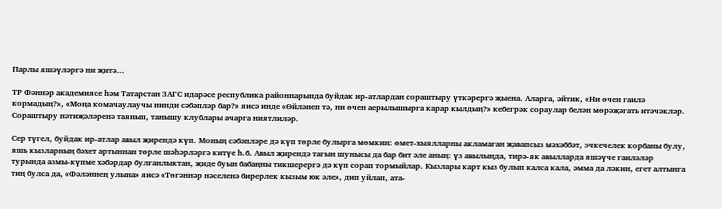Парлы яшәүләргә ни җитә…

ТР Фәннәр академиясе һәм Татарстан ЗАГС идарәсе республика районнарында буйдак ир-атлардан сораштыру үткәрергә җыена. Аларга, әйтик, «Ни өчен гаилә кормадың?», «Моңа комачаулаучы нинди сәбәпләр бар?» яисә инде «Өйләнеп тә, ни өчен аерылышырга карар кылдың?» кебегрәк сораулар белән мөрәҗәгать итәчәкләр. Сораштыру нәтиҗәләренә таянып, танышу клублары ачарга ниятлиләр.

Сер түгел, буйдак ир-атлар авыл җирендә күп. Моның сәбәпләре дә күп төрле булырга мөмкин: өмет-хыялларны акламаган җавапсыз мәхәббәт, эчкечелек корбаны булу, яшь кызларның бәхет артыннан төрле шәһәрләргә китүе һ.б. Авыл җирендә тагын шунысы да бар бит әле аның: үз авылыңда, тирә-як авылларда яшәүче гаиләләр турында азмы-күпме хәбәрдар булганлыктан, җиде буын бабаңны тикшерергә дә күп сорап тормыйлар. Кызлары карт кыз булып калса кала, әмма да ләкин, егет алтынга тиң булса да, «Фәләннең улына» яисә «Төгәннәр нәселенә бирерлек кызым юк әле», дип уйлап, ата-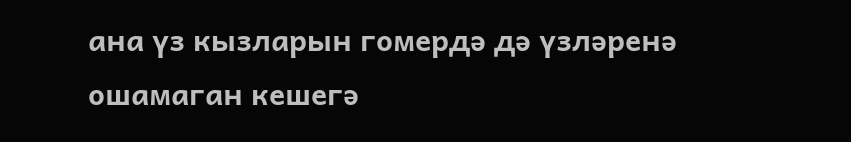ана үз кызларын гомердә дә үзләренә ошамаган кешегә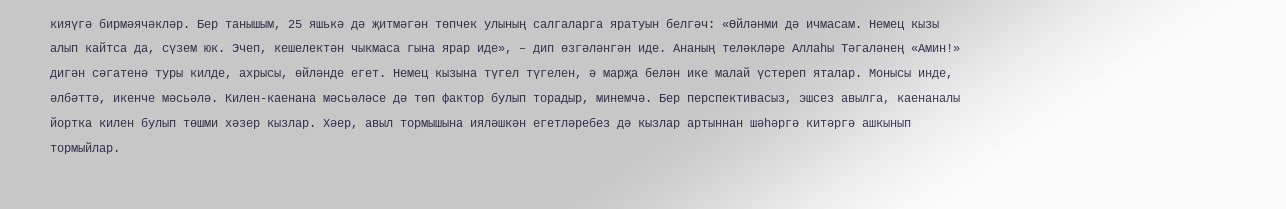кияүгә бирмәячәкләр. Бер танышым, 25 яшькә дә җитмәгән төпчек улының салгаларга яратуын белгәч: «Өйләнми дә ичмасам. Немец кызы алып кайтса да, сүзем юк. Эчеп, кешелектән чыкмаса гына ярар иде», – дип өзгәләнгән иде. Ананың теләкләре Аллаһы Тәгаләнең «Амин!» дигән сәгатенә туры килде, ахрысы, өйләнде егет. Немец кызына түгел түгелен, ә марҗа белән ике малай үстереп яталар. Монысы инде, әлбәттә, икенче мәсьәлә. Килен-каенана мәсьәләсе дә төп фактор булып торадыр, минемчә. Бер перспективасыз, эшсез авылга, каенаналы йортка килен булып төшми хәзер кызлар. Хәер, авыл тормышына ияләшкән егетләребез дә кызлар артыннан шәһәргә китәргә ашкынып тормыйлар.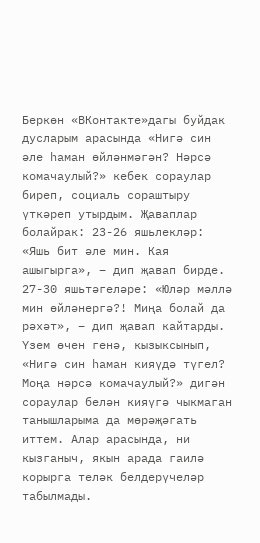Беркөн «ВКонтакте»дагы буйдак дусларым арасында «Нигә син әле һаман өйләнмәгән? Нәрсә комачаулый?» кебек сораулар биреп, социаль сораштыру үткәреп утырдым. Җаваплар болайрак: 23-26 яшьлекләр: «Яшь бит әле мин. Кая ашыгырга», – дип җавап бирде. 27-30 яшьтәгеләре: «Юләр мәллә мин өйләнергә?! Миңа болай да рәхәт», – дип җавап кайтарды. Үзем өчен генә, кызыксынып, «Нигә син һаман кияүдә түгел? Моңа нәрсә комачаулый?» дигән сораулар белән кияүгә чыкмаган танышларыма да мөрәҗәгать иттем. Алар арасында, ни кызганыч, якын арада гаилә корырга теләк белдерүчеләр табылмады.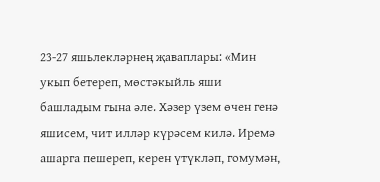23-27 яшьлекләрнең җаваплары: «Мин укып бетереп, мөстәкыйль яши башладым гына әле. Хәзер үзем өчен генә яшисем, чит илләр күрәсем килә. Иремә ашарга пешереп, керен үтүкләп, гомумән,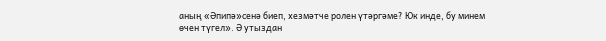аның «Әпипә»сенә биеп, хезмәтче ролен үтәргәме? Юк инде, бу минем өчен түгел». Ә утыздан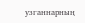узганнарның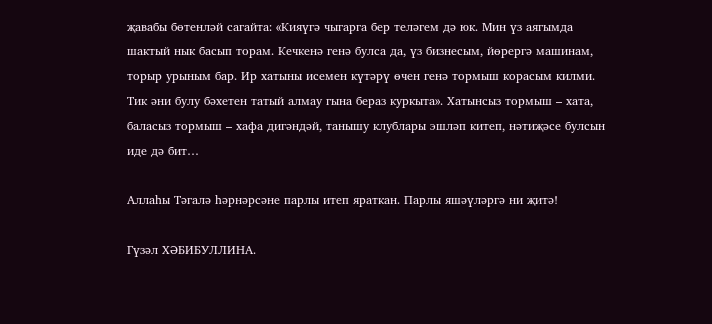җавабы бөтенләй сагайта: «Кияүгә чыгарга бер теләгем дә юк. Мин үз аягымда шактый нык басып торам. Кечкенә генә булса да, үз бизнесым, йөрергә машинам, торыр урыным бар. Ир хатыны исемен күтәрү өчен генә тормыш корасым килми. Тик әни булу бәхетен татый алмау гына бераз куркыта». Хатынсыз тормыш – хата, баласыз тормыш – хафа дигәндәй, танышу клублары эшләп китеп, нәтиҗәсе булсын иде дә бит…

Аллаһы Тәгалә һәрнәрсәне парлы итеп яраткан. Парлы яшәүләргә ни җитә!

Гүзәл ХӘБИБУЛЛИНА.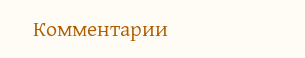Комментарии